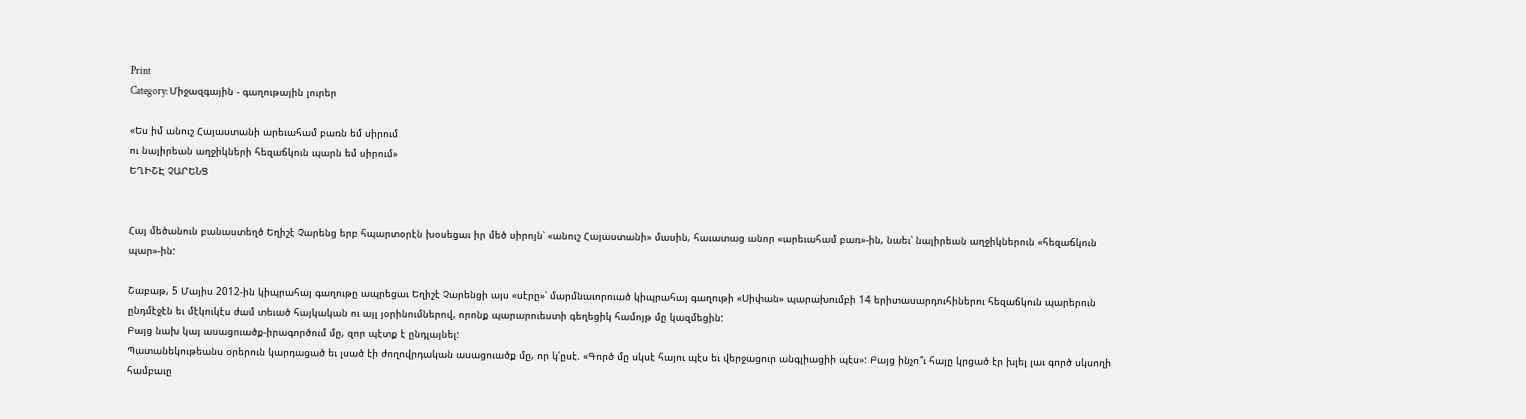Print
Category: Միջազգային - գաղութային լուրեր

«Ես իմ անուշ Հայաստանի արեւահամ բառն եմ սիրում
ու նայիրեան աղջիկների հեզաճկուն պարն եմ սիրում»
ԵՂԻՇԷ ՉԱՐԵՆՑ


Հայ մեծանուն բանաստեղծ Եղիշէ Չարենց երբ հպարտօրէն խօսեցաւ իր մեծ սիրոյն՝ «անուշ Հայաստանի» մասին, հաւատաց անոր «արեւահամ բառ»-ին, նաեւ՝ նայիրեան աղջիկներուն «հեզաճկուն պար»-ին:

Շաբաթ, 5 Մայիս 2012-ին կիպրահայ գաղութը ապրեցաւ Եղիշէ Չարենցի այս «սէրը»՝ մարմնաւորուած կիպրահայ գաղութի «Սիփան» պարախումբի 14 երիտասարդուհիներու հեզաճկուն պարերուն ընդմէջէն եւ մէկուկէս ժամ տեւած հայկական ու այլ յօրինումներով, որոնք պարարուեստի գեղեցիկ համոյթ մը կազմեցին:
Բայց նախ կայ ասացուածք-իրագործում մը, զոր պէտք է ընդլայնել:
Պատանեկութեանս օրերուն կարդացած եւ լսած էի ժողովրդական ասացուածք մը, որ կ՛ըսէ. «Գործ մը սկսէ հայու պէս եւ վերջացուր անգլիացիի պէս»: Բայց ինչո՞ւ հայը կրցած էր խլել լաւ գործ սկսողի համբաւը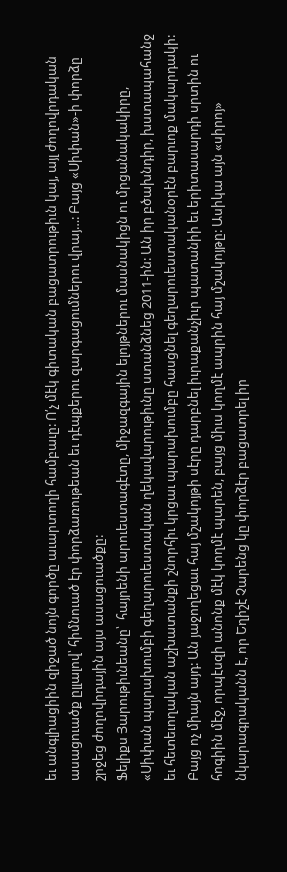եւ անգլիացիին զիջած նոյն գործը աւարտողի համբաւը: Ո՛չ մէկ գիտական բացատրութիւն կայ, այլ ժողովրդական ասացուածք ըլլալով՝ հիմնուած էր փորձառութեան եւ դէպքերու զարգացումներու վրայ…: Բայց «Սիփան»-ի փորձը շրջեց ժողովրդային այս ասացուածքը:
Ֆելիքս Յարութիւնեանը՝  հայրենի արուեստագէտը, միջազգային ելոյթներու մասնակիցն ու մրցանակակիրը, «Սիփան պարախումբի գեղարուեստական ղեկավարութիւնը ստանձնեց 2011-ին: Ան իր բծախնդիր, խստապահանջ եւ հետեւողական աշխատանքի շնորհիւ կրցաւ պարախումբը հասցնել գեղարուեստականօրէն բարւոք մակարդակի: Բայց ոչ միայն այդ: Ան յաջողեցաւ հայ մշակոյթի սէրը դարբնել իւրաքանչիւր պատանիի եւ երիտասարդի սրտին ու հոգիին մէջ, որպէսզի անոնք մէկ կողմէ պարեն, բայց միւս կողմէ ապրին հայ մշակոյթը: Ասիկա այն «սիրոյ» նկարագրականն է, որ Եղիշէ Չարենց կը փորձէր բացատրել իր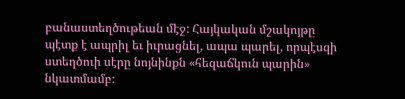բանաստեղծութեան մէջ: Հայկական մշակոյթը պէտք է ապրիլ եւ իւրացնել, ապա պարել, որպէսզի ստեղծուի սէրը նոյնինքն «հեզաճկուն պարին» նկատմամբ: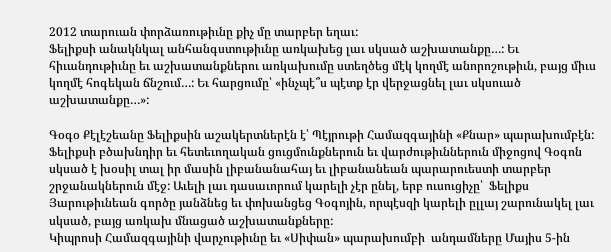2012 տարուան փորձառութիւնը քիչ մը տարբեր եղաւ:
Ֆելիքսի անակնկալ անհանգստութիւնը առկախեց լաւ սկսած աշխատանքը…: Եւ հիւանդութիւնը եւ աշխատանքներու առկախումը ստեղծեց մէկ կողմէ անորոշութիւն, բայց միւս կողմէ հոգեկան ճնշում…: Եւ հարցումը՝ «ինչպէ՞ս պէտք էր վերջացնել լաւ սկսուած աշխատանքը…»:

Գօգօ Քէլէշեանը Ֆելիքսին աշակերտներէն է՝ Պէյրութի Համազգայինի «Քնար» պարախումբէն: Ֆելիքսի բծախնդիր եւ հետեւողական ցուցմունքներուն եւ վարժութիւններուն միջոցով Գօգոն սկսած է խօսիլ տալ իր մասին լիբանանահայ եւ լիբանանեան պարարուեստի տարբեր շրջանակներուն մէջ: Աւելի լաւ դասաւորում կարելի չէր ընել, երբ ուսուցիչը՝  Ֆելիքս Յարութիւնեան գործը յանձնեց եւ փոխանցեց Գօգոյին, որպէսզի կարելի ըլլայ շարունակել լաւ սկսած, բայց առկախ մնացած աշխատանքները:
Կիպրոսի Համազգայինի վարչութիւնը եւ «Սիփան» պարախումբի  անդամները Մայիս 5-ին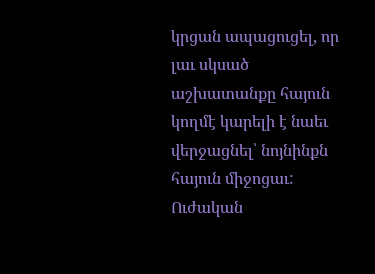կրցան ապացուցել, որ լաւ սկսած աշխատանքը հայուն կողմէ կարելի է նաեւ վերջացնել՝ նոյնինքն հայուն միջոցաւ: Ուժական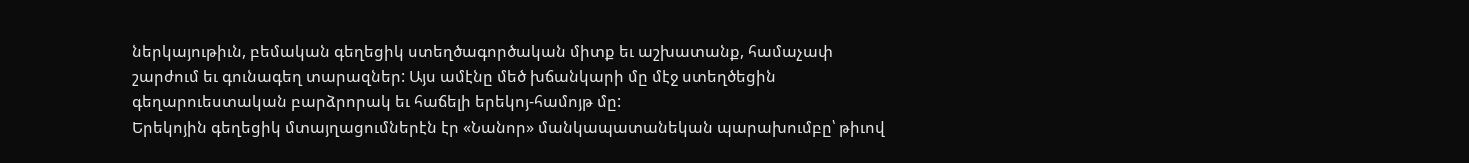ներկայութիւն, բեմական գեղեցիկ ստեղծագործական միտք եւ աշխատանք, համաչափ շարժում եւ գունագեղ տարազներ: Այս ամէնը մեծ խճանկարի մը մէջ ստեղծեցին գեղարուեստական բարձրորակ եւ հաճելի երեկոյ-համոյթ մը:
Երեկոյին գեղեցիկ մտայղացումներէն էր «Նանոր» մանկապատանեկան պարախումբը՝ թիւով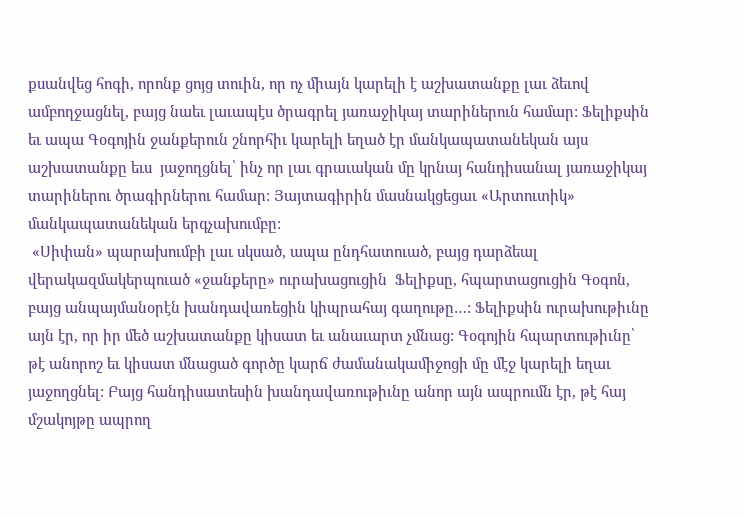քսանվեց հոգի, որոնք ցոյց տուին, որ ոչ միայն կարելի է աշխատանքը լաւ ձեւով ամբողջացնել, բայց նաեւ լաւապէս ծրագրել յառաջիկայ տարիներուն համար: Ֆելիքսին եւ ապա Գօգոյին ջանքերուն շնորհիւ կարելի եղած էր մանկապատանեկան այս աշխատանքը եւս  յաջողցնել՝ ինչ որ լաւ գրաւական մը կրնայ հանդիսանալ յառաջիկայ տարիներու ծրագիրներու համար: Յայտագիրին մասնակցեցաւ «Արտուտիկ» մանկապատանեկան երգչախումբը:
 «Սիփան» պարախումբի լաւ սկսած, ապա ընդհատուած, բայց դարձեալ վերակազմակերպուած «ջանքերը» ուրախացուցին  Ֆելիքսը, հպարտացուցին Գօգոն, բայց անպայմանօրէն խանդավառեցին կիպրահայ գաղութը…: Ֆելիքսին ուրախութիւնը այն էր, որ իր մեծ աշխատանքը կիսատ եւ անաւարտ չմնաց: Գօգոյին հպարտութիւնը՝ թէ անորոշ եւ կիսատ մնացած գործը կարճ ժամանակամիջոցի մը մէջ կարելի եղաւ յաջողցնել: Բայց հանդիսատեսին խանդավառութիւնը անոր այն ապրումն էր, թէ հայ մշակոյթը ապրող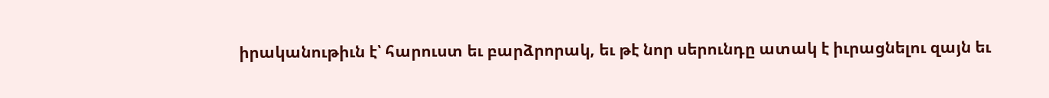իրականութիւն է՝ հարուստ եւ բարձրորակ, եւ թէ նոր սերունդը ատակ է իւրացնելու զայն եւ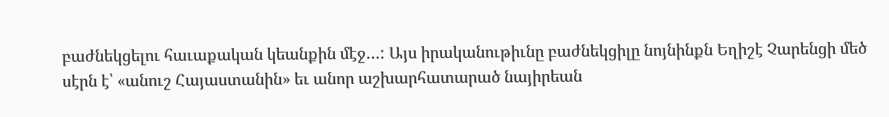բաժնեկցելու հաւաքական կեանքին մէջ…: Այս իրականութիւնը բաժնեկցիլը նոյնինքն Եղիշէ Չարենցի մեծ սէրն է՝ «անուշ Հայաստանին» եւ անոր աշխարհատարած նայիրեան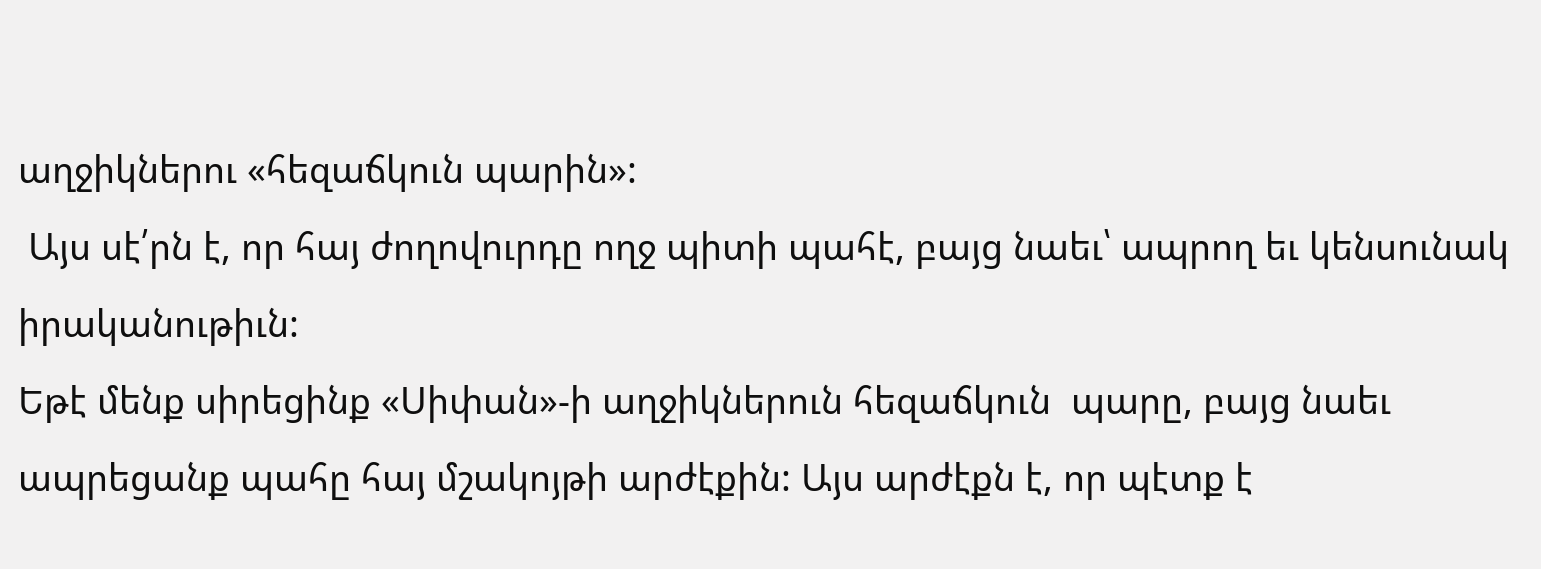աղջիկներու «հեզաճկուն պարին»:
 Այս սէ՛րն է, որ հայ ժողովուրդը ողջ պիտի պահէ, բայց նաեւ՝ ապրող եւ կենսունակ իրականութիւն:
Եթէ մենք սիրեցինք «Սիփան»-ի աղջիկներուն հեզաճկուն  պարը, բայց նաեւ ապրեցանք պահը հայ մշակոյթի արժէքին: Այս արժէքն է, որ պէտք է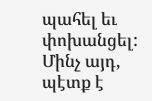պահել եւ փոխանցել:
Մինչ այդ, պէտք է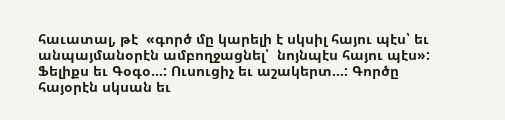հաւատալ, թէ  «գործ մը կարելի է սկսիլ հայու պէս՝ եւ անպայմանօրէն ամբողջացնել՝  նոյնպէս հայու պէս»:
Ֆելիքս եւ Գօգօ…: Ուսուցիչ եւ աշակերտ…: Գործը հայօրէն սկսան եւ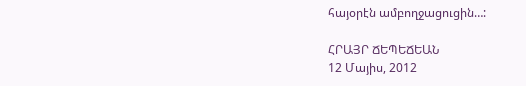հայօրէն ամբողջացուցին…:

ՀՐԱՅՐ ՃԵՊԵՃԵԱՆ
12 Մայիս, 2012